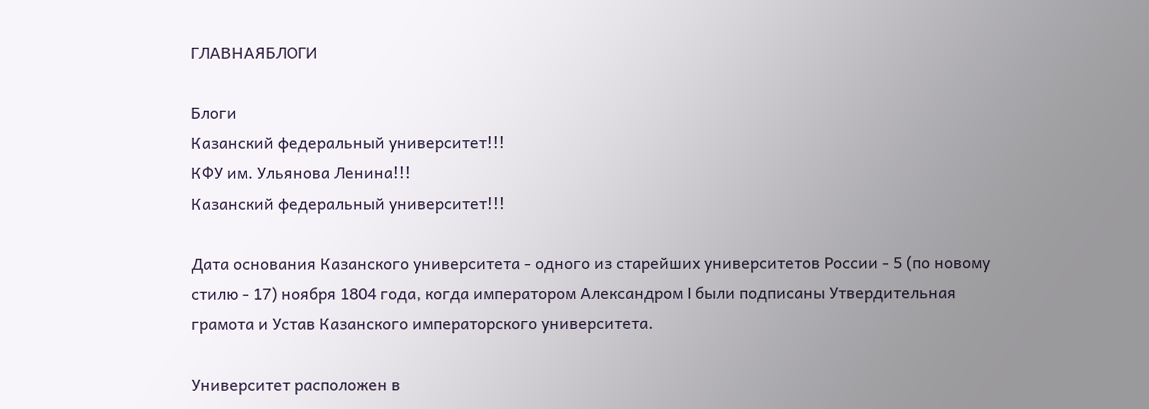ГЛАВНАЯБЛОГИ

Блоги
Казанский федеральный университет!!!
КФУ им. Ульянова Ленина!!!
Казанский федеральный университет!!!

Дата основания Казанского университета - одного из старейших университетов России - 5 (по новому стилю - 17) ноября 1804 года, когда императором Александром I были подписаны Утвердительная грамота и Устав Казанского императорского университета.

Университет расположен в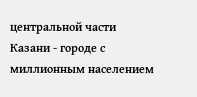центральной части Казани - городе с миллионным населением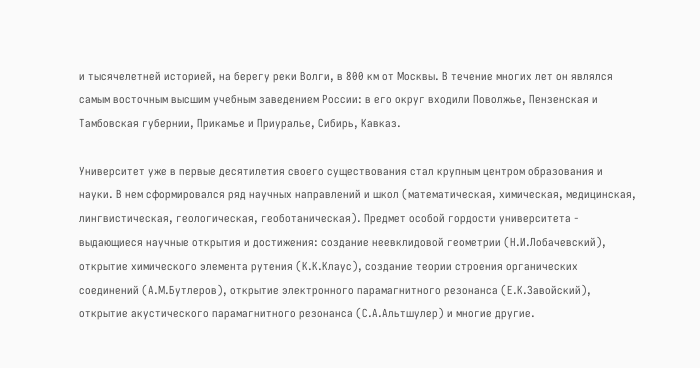и тысячелетней историей, на берегу реки Волги, в 800 км от Москвы. В течение многих лет он являлся самым восточным высшим учебным заведением России: в его округ входили Поволжье, Пензенская и Тамбовская губернии, Прикамье и Приуралье, Сибирь, Кавказ.

Университет уже в первые десятилетия своего существования стал крупным центром образования и науки. В нем сформировался ряд научных направлений и школ (математическая, химическая, медицинская, лингвистическая, геологическая, геоботаническая). Предмет особой гордости университета - выдающиеся научные открытия и достижения: создание неевклидовой геометрии (Н.И.Лобачевский), открытие химического элемента рутения (К.К.Клаус), создание теории строения органических соединений (А.М.Бутлеров), открытие электронного парамагнитного резонанса (Е.К.Завойский), открытие акустического парамагнитного резонанса (С.А.Альтшулер) и многие другие.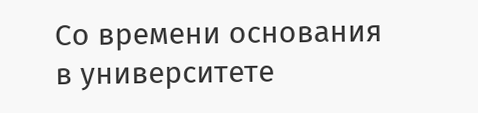Со времени основания в университете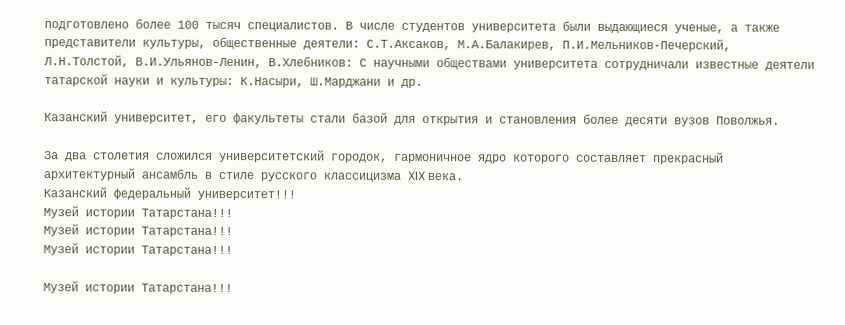подготовлено более 100 тысяч специалистов. В числе студентов университета были выдающиеся ученые, а также представители культуры, общественные деятели: С.Т.Аксаков, М.А.Балакирев, П.И.Мельников-Печерский, Л.Н.Толстой, В.И.Ульянов-Ленин, В.Хлебников: С научными обществами университета сотрудничали известные деятели татарской науки и культуры: К.Насыри, Ш.Марджани и др.

Казанский университет, его факультеты стали базой для открытия и становления более десяти вузов Поволжья.

За два столетия сложился университетский городок, гармоничное ядро которого составляет прекрасный архитектурный ансамбль в стиле русского классицизма XIX века.
Казанский федеральный университет!!!
Музей истории Татарстана!!!
Музей истории Татарстана!!!
Музей истории Татарстана!!!

Музей истории Татарстана!!!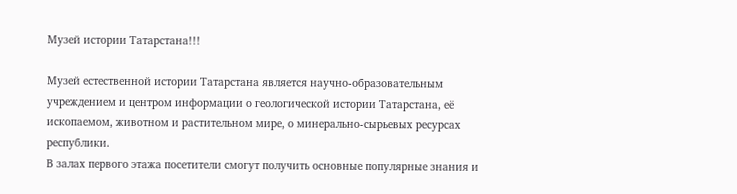Музей истории Татарстана!!!

Музей естественной истории Татарстана является научно-образовательным учреждением и центром информации о геологической истории Татарстана, её ископаемом, животном и растительном мире, о минерально-сырьевых ресурсах республики.
В залах первого этажа посетители смогут получить основные популярные знания и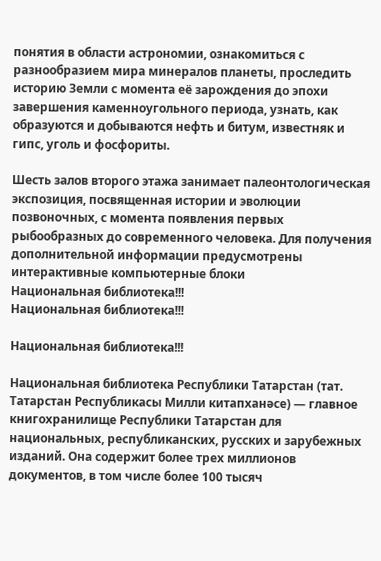понятия в области астрономии, ознакомиться с разнообразием мира минералов планеты, проследить историю Земли с момента её зарождения до эпохи завершения каменноугольного периода, узнать, как образуются и добываются нефть и битум, известняк и гипс, уголь и фосфориты.

Шесть залов второго этажа занимает палеонтологическая экспозиция, посвященная истории и эволюции позвоночных, с момента появления первых рыбообразных до современного человека. Для получения дополнительной информации предусмотрены интерактивные компьютерные блоки
Национальная библиотека!!!
Национальная библиотека!!!

Национальная библиотека!!!

Национальная библиотека Республики Татарстан (тат. Татарстан Республикасы Милли китапханәсе) — главное книгохранилище Республики Татарстан для национальных, республиканских, русских и зарубежных изданий. Она содержит более трех миллионов документов, в том числе более 100 тысяч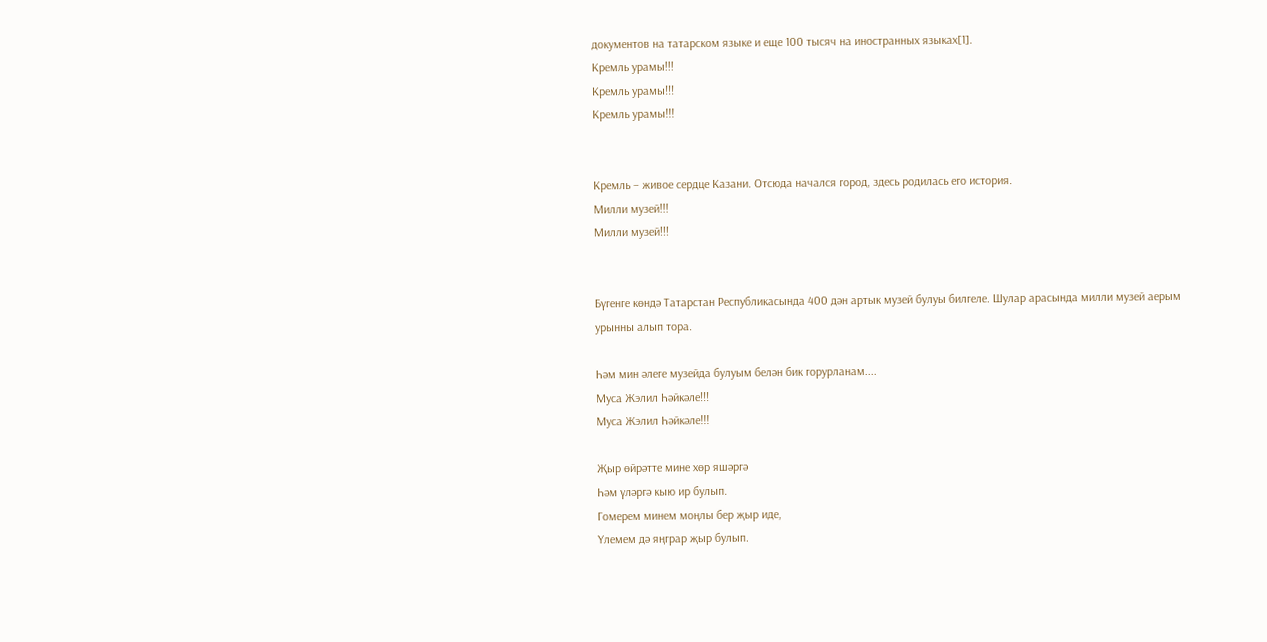документов на татарском языке и еще 100 тысяч на иностранных языках[1].
Кремль урамы!!!
Кремль урамы!!!
Кремль урамы!!!


Кремль – живое сердце Казани. Отсюда начался город, здесь родилась его история.
Милли музей!!!
Милли музей!!!


Бүгенге көндә Татарстан Республикасында 400 дән артык музей булуы билгеле. Шулар арасында милли музей аерым урынны алып тора.

Һәм мин әлеге музейда булуым белән бик горурланам....
Муса Жэлил Һәйкәле!!!
Муса Жэлил Һәйкәле!!!

Җыр өйрәтте мине хөр яшәргә
Һәм үләргә кыю ир булып.
Гомерем минем моңлы бер җыр иде,
Үлемем дә яңграр җыр булып.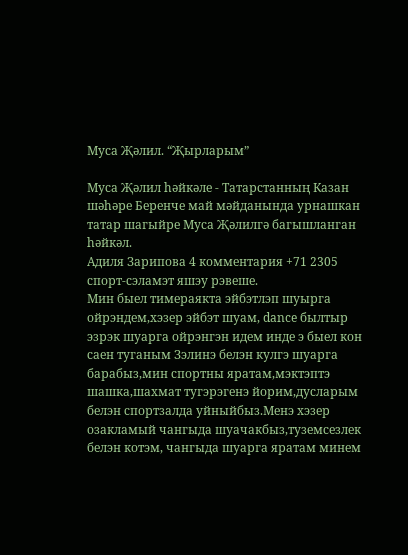Муса Җәлил. “Җырларым”

Муса Җәлил һәйкәле - Татарстанның Казан шәһәре Беренче май мәйданында урнашкан татар шагыйре Муса Җәлилгә багышланган һәйкәл.
Адиля Зарипова 4 комментария +71 2305
спорт-сэламэт яшэу рэвеше.
Мин быел тимераякта эйбэтлэп шуырга ойрэндем,хэзер эйбэт шуам, dance былтыр эзрэк шуарга ойрэнгэн идем инде э быел кон саен туганым Зэлинэ белэн кулгэ шуарга барабыз,мин спортны яратам,мэктэптэ шашка,шахмат тугэрэгенэ йорим,дусларым белэн спортзалда уйныйбыз.Менэ хэзер озакламый чангыда шуачакбыз,туземсезлек белэн котэм, чангыда шуарга яратам минем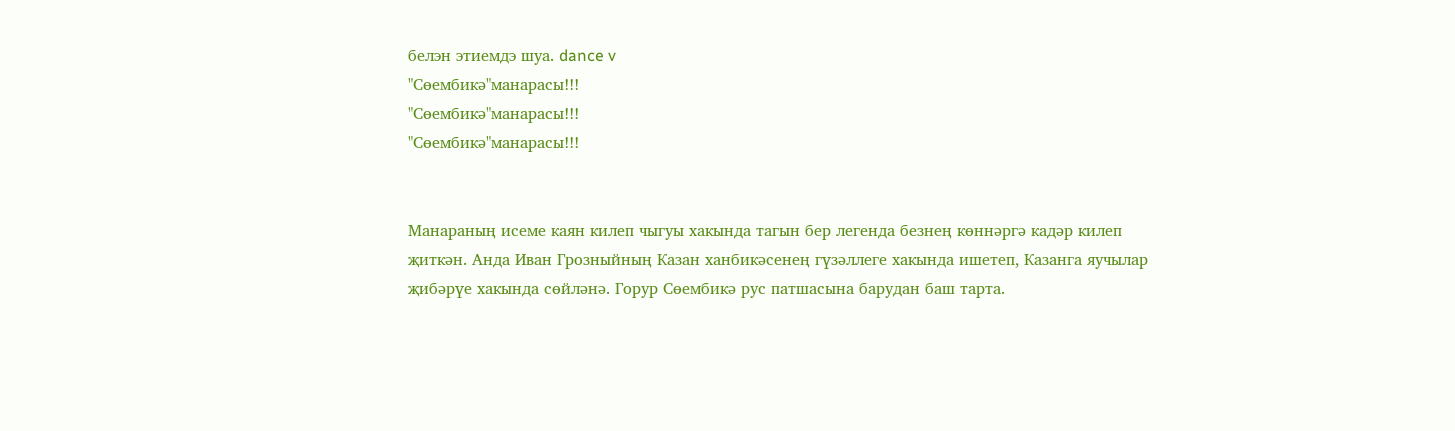белэн этиемдэ шуа. dance v
"Сөембикә"манарасы!!!
"Сөембикә"манарасы!!!
"Сөембикә"манарасы!!!


Манараның исеме каян килеп чыгуы хакында тагын бер легенда безнең көннәргә кадәр килеп җиткән. Анда Иван Грозныйның Казан ханбикәсенең гүзәллеге хакында ишетеп, Казанга яучылар җибәрүе хакында сөйләнә. Горур Сөембикә рус патшасына барудан баш тарта.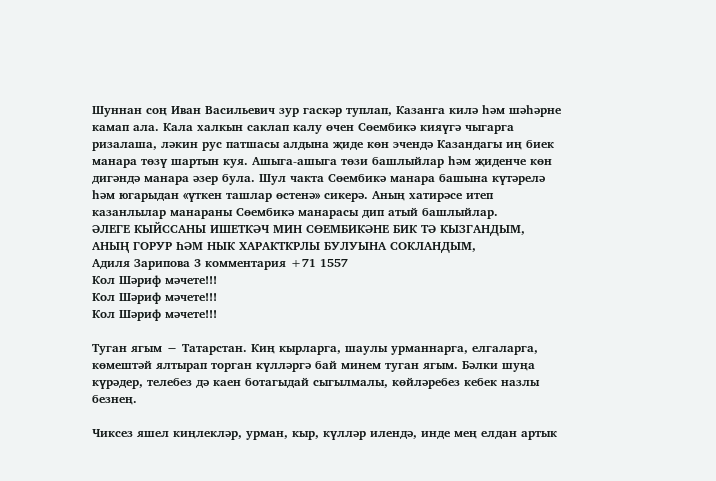Шуннан соң Иван Васильевич зур гаскәр туплап, Казанга килә һәм шәһәрне камап ала. Кала халкын саклап калу өчен Сөембикә кияүгә чыгарга ризалаша, ләкин рус патшасы алдына җиде көн эчендә Казандагы иң биек манара төзү шартын куя. Ашыга-ашыга төзи башлыйлар һәм җиденче көн дигәндә манара әзер була. Шул чакта Сөембикә манара башына күтәрелә һәм югарыдан «үткен ташлар өстенә» сикерә. Аның хатирәсе итеп казанлылар манараны Сөембикә манарасы дип атый башлыйлар.
ӘЛЕГЕ КЫЙССАНЫ ИШЕТКӘЧ МИН СӨЕМБИКӘНЕ БИК ТӘ КЫЗГАНДЫМ, АНЫҢ ГОРУР ҺӘМ НЫК ХАРАКТКРЛЫ БУЛУЫНА СОКЛАНДЫМ,
Адиля Зарипова 3 комментария +71 1557
Кол Шәриф мәчете!!!
Кол Шәриф мәчете!!!
Кол Шәриф мәчете!!!

Туган ягым − Татарстан. Киң кырларга, шаулы урманнарга, елгаларга, көмештәй ялтырап торган күлләргә бай минем туган ягым. Бәлки шуңа күрәдер, телебез дә каен ботагыдай сыгылмалы, көйләребез кебек назлы безнең.

Чиксез яшел киңлекләр, урман, кыр, күлләр илендә, инде мең елдан артык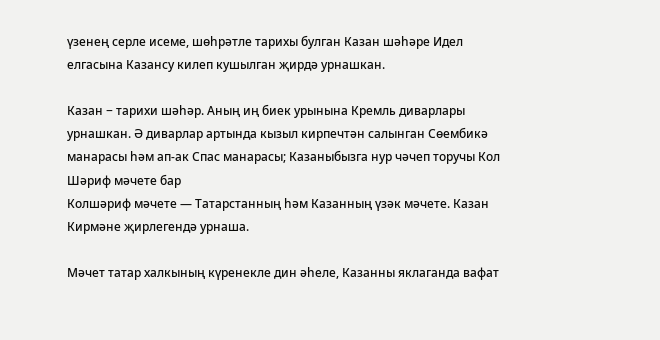үзенең серле исеме, шөһрәтле тарихы булган Казан шәһәре Идел елгасына Казансу килеп кушылган җирдә урнашкан.

Казан − тарихи шәһәр. Аның иң биек урынына Кремль диварлары урнашкан. Ә диварлар артында кызыл кирпечтән салынган Сөембикә манарасы һәм ап-ак Спас манарасы; Казаныбызга нур чәчеп торучы Кол Шәриф мәчете бар
Колшәриф мәчете — Татарстанның һәм Казанның үзәк мәчете. Казан Кирмәне җирлегендә урнаша.

Мәчет татар халкының күренекле дин әһеле, Казанны яклаганда вафат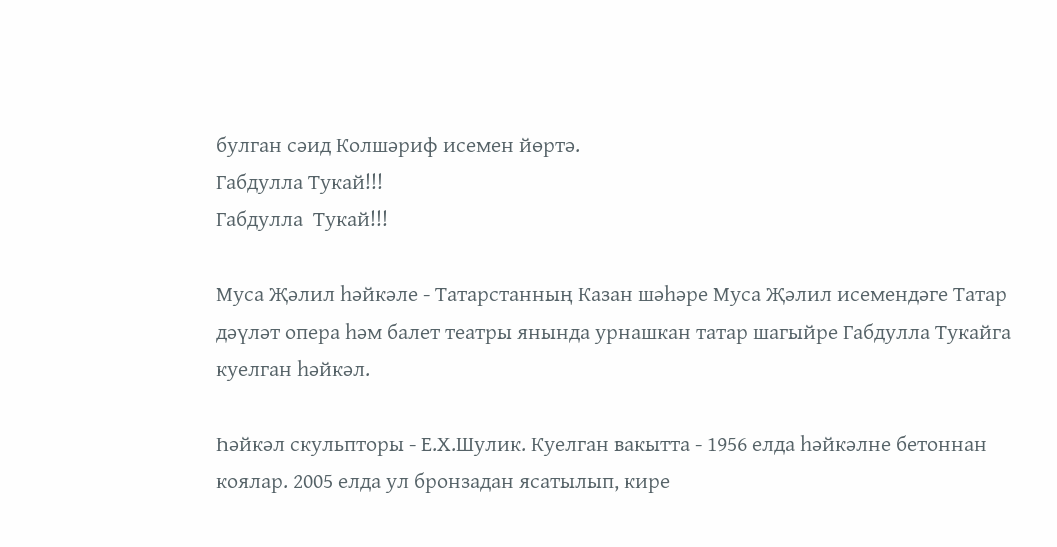булган сәид Колшәриф исемен йөртә.
Габдулла Тукай!!!
Габдулла  Тукай!!!

Муса Җәлил һәйкәле - Татарстанның Казан шәһәре Муса Җәлил исемендәге Татар дәүләт опера һәм балет театры янында урнашкан татар шагыйре Габдулла Тукайга куелган һәйкәл.

Һәйкәл скульпторы - Е.Х.Шулик. Куелган вакытта - 1956 елда һәйкәлне бетоннан коялар. 2005 елда ул бронзадан ясатылып, кире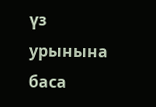үз урынына баса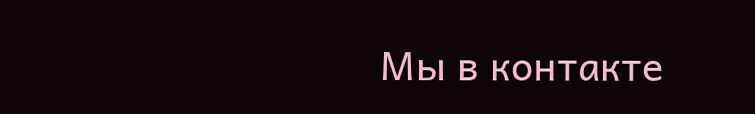Мы в контакте